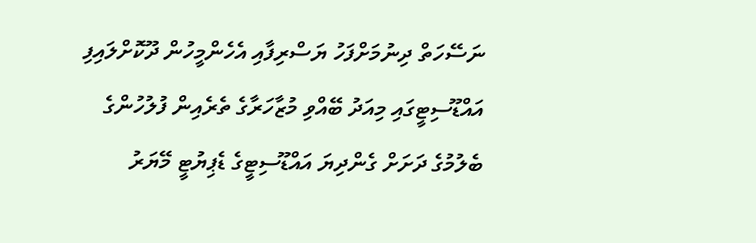ނަސޭހަތް ދިނުމަށްފަހު ޔަސްރިފާއި އެހެންމީހުން ދޫކޮށްލައިފި
އައްޑޫސިޓީގައި މިއަދު ބޭއްވި މުޒާހަރާގެ ތެރެއިން ފުލުހުންގެ ބެލުމުގެ ދަށަށް ގެންދިޔަ އައްޑޫސިޓީގެ ޑެޕިޔުޓީ މޭޔަރު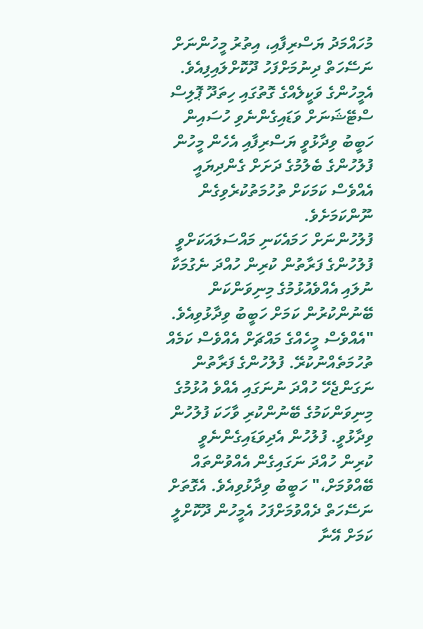މުހައްމަދު ޔަސްރިފާއި، އިތުރު މީހުންނަށް ނަސޭހަތް ދިނުމަށްފަހު ދޫކޮށްލައިފިއެވެ.
އެމީހުންގެ ވަކީލެއްގެ ގޮތުގައި ހިތަދޫ ޕޮލިސް ސްޓޭޝަނަށް ވަޑައިގެންނެވި ހުސައިން ހަބީބު ވިދާޅުވީ ޔަސްރިފާއި އެހެން މީހުން ފުލުހުންގެ ބެލުމުގެ ދަށަށް ގެންދިޔައީ އެއްވެސް ކަމަކަށް ތުހުމަތުކުރެވިގެން ނޫންކަމަށެވެ.
ފުލުހުންނަށް ހަމައެކަނި މައްސަލައަކަށްވީ ފުލުހުންގެ ފަރާތުން ކުރިން ހުއްދަ ނެގުމަކާ ނުލައި އެއްވެއުޅުމުގެ މިނިވަންކަން ބޭނުންކުރުން ކަމަށް ހަބީބު ވިދާޅުވިއެވެ. "އެއްވެސް މީހެއްގެ މައްޗަށް އެއްވެސް ކަމެއް ތުހުމަތެއްނުކުރޭ. ފުލުހުންގެ ފަރާތުން ނަގަންޖެހޭ ހުއްދަ ނުނަގައި އެއްވެ އުޅުމުގެ މިނިވަންކަމުގެ ބޭނުންކުރި ވާހަކަ ފުލުހުން ވިދާޅުވީ. ފުލުހުން އެދިވަޑައިގެންނެވީ ކުރިން ހުއްދަ ނަގައިގެން އެއްވުންތައް ބޭއްވުމަށް،" ހަބީބު ވިދާޅުވިއެވެ. އެގޮތަށް ނަސޭހަތް ދެއްވުމަށްފަހު އެމީހުން ދޫކޮށްލީ ކަމަށް އޭނާ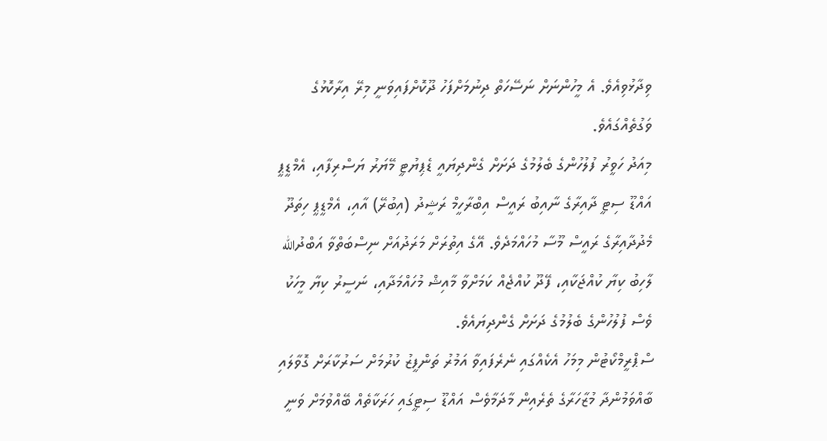ވިދާޅުވިއެވެ. އެ މީހުންނަށް ނަސޭހަތް ދިނުމަށްފަހު ދޫކޮށްފައިވަނީ މިރޭ އިރާކޮޅުގެ ވަގުތެއްގައެވެ.
މިއަދު ހަވީރު ފުލުހުންގެ ބެލުމުގެ ދަށަށް ގެންދިޔައީ ޑެޕިޔުޓީ މޭޔަރު ޔަސްރިފާއި، އެމްޑީޕީ އައްޑޫ ސިޓީ ދާއިރާގެ ނާއިބު ރައީސް އިބްރާހީމް ރަޝީދު (އިބުރޭ) އާއި، އެމްޑީޕީ ހިތަދޫ މެދުދާއިރާގެ ރައީސް މޫސާ މުހައްމަދެވެ. އޭގެ އިތުރަށް މަރަދުއަށް ނިސްބަތްވާ އަބްދުالله ލާހިބު ކިޔާ ކުއްޖަކާއި، ފޭދޫ ކުއްޖެއް ކަމަށްވާ މާއިޝް މުހައްމަދާއި، ނަސީރު ކިޔާ މީހަކު ވެސް ފުލުހުންގެ ބެލުމުގެ ދަށަށް ގެންދިޔައެވެ.
ސްޕްރީމްކޯޓުން މިމަހު އެކެއްގައި ނެރެފައިވާ އަމުރު ތަންފީޒު ކުރުމަށް ސަރުކާރަށް ގޮވާލައި ބާއްވަމުންދާ މުޒާހަރާގެ ތެރެއިން މާދަމާވެސް އައްޑޫ ސިޓީގައި ހަރަކާތެއް ބޭއްވުމަށް ވަނީ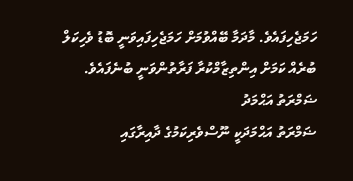ހަމަޖެހިފައެވެ. މާދަމާ ބޭއްވުމަށް ހަމަޖެހިފައިވަނީ ބޮޑު ވެހިކަލް ބުރެއް ކަމަށް އިންތިޒާމްކުރާ ފަރާތުންވަނީ ބުނެފައެވެ.
ޟަމްރަތު އަޙްމަދު
ޟަމްރަތު އަޙްމަދަކީ ނޫސްވެރިކަމުގެ ދާއިރާގައި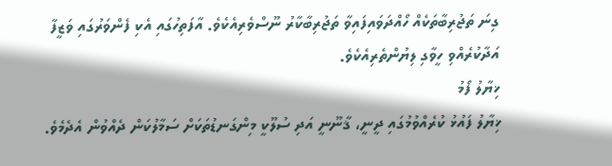ގިނަ ތަޖުރިބާތަކެއް ހޯއްދަވައިފައިވާ ތަޖުރިބާކާރު ނޫސްވެރިއެކެވެ. އާފަތިހުގައި އެކި ފެންވަރުގައި ވަޒީފާ އަދާކުރެއްވި ހީވާގި ލިޔުންތެރިއެކެވެ.
ޚިޔާލު ފޯމު
ޚިޔާލު ފައުޅު ކުރެއްވުމުގައި ދީނީ، ޤާނޫނީ އަދި ސުލޫކީ މިންގަނޑުތަކަށް ސަމާލުކަން ދެއްވުން އެދެމެވެ.